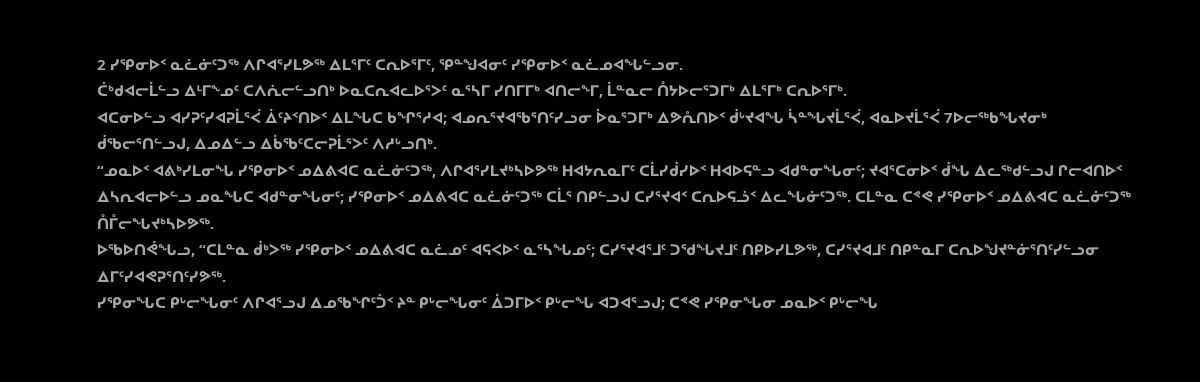2 ᓯᕿᓂᐅᑉ ᓇᓛᓃᑦᑐᖅ ᐱᒋᐊᕐᓯᒪᕗᖅ ᐃᒪᕐᒥᑦ ᑕᕆᐅᕐᒥᑦ, ᕿᓐᖑᐊᓂᑦ ᓯᕿᓂᐅᑉ ᓇᓛᓄᐊᖓᓪᓗᓂ.
ᑖᒃᑯᐊᓕᒫᓪᓗ ᐃᒻᒥᖕᓄᑦ ᑕᐱᕇᓕᓪᓗᑎᒃ ᐅᓇᑕᕆᐊᓚᐅᕐᐳᑦ ᓇᕐᓴᒥ ᓯᑎᒥᒥᒃ ᐊᑎᓕᖕᒥ, ᒫᓐᓇᓕ ᑍᔭᐅᓕᕐᑐᒥᒃ ᐃᒪᕐᒥᒃ ᑕᕆᐅᕐᒥᒃ.
ᐊᑕᓂᐅᓪᓗ ᐊᓯᕈᑦᓯᐊᕈᒫᕐᐹ ᐄᑦᔨᑉᑎᐅᑉ ᐃᒪᖓᑕ ᑲᖏᕐᓱᐊ; ᐊᓄᕆᕐᔪᐊᖃᕐᑎᑦᓯᓗᓂ ᐆᓇᕐᑐᒥᒃ ᐃᕗᕅᑎᐅᑉ ᑰᒡᔪᐊᖓ ᓵᓐᖓᔪᒫᕐᐹ, ᐊᓇᐅᔪᒫᕐᐹ 7ᐅᓕᖅᑲᖓᔪᓂᒃ ᑰᖃᓕᕐᑎᓪᓗᒍ, ᐃᓄᐃᓪᓗ ᐃᑳᖃᑦᑕᓕᕈᒫᕐᐳᑦ ᐱᓱᒡᓗᑎᒃ.
“ᓄᓇᐅᑉ ᐊᕕᒃᓯᒪᓂᖓ ᓯᕿᓂᐅᑉ ᓄᐃᕕᐊᑕ ᓇᓛᓃᑦᑐᖅ, ᐱᒋᐊᕐᓯᒪᔪᒃᓴᐅᕗᖅ ᕼᐊᔭᕆᓇᒥᑦ ᑕᒫᓯᑰᓯᐅᑉ ᕼᐊᐅᕋᓐᓗ ᐊᑯᓐᓂᖓᓂᑦ; ᔪᐊᕐᑕᓂᐅᑉ ᑰᖓ ᐃᓚᖅᑯᓪᓗᒍ ᒋᓕᐊᑎᐅᑉ ᐃᓴᕆᐊᓕᐅᓪᓗ ᓄᓇᖓᑕ ᐊᑯᓐᓂᖓᓂᑦ; ᓯᕿᓂᐅᑉ ᓄᐃᕕᐊᑕ ᓇᓛᓃᑦᑐᖅ ᑕᒫᕐ ᑎᑭᓪᓗᒍ ᑕᓯᕐᔪᐊᑉ ᑕᕆᐅᕋᓘᑉ ᐃᓚᖓᓃᑦᑐᖅ. ᑕᒪᓐᓇ ᑕᕝᕙ ᓯᕿᓂᐅᑉ ᓄᐃᕕᐊᑕ ᓇᓛᓃᑦᑐᖅ ᑍᒤᓕᖓᔪᒃᓴᐅᕗᖅ.
ᐅᖃᐅᑎᕚᖓᓗ, “ᑕᒪᓐᓇ ᑰᒃᐳᖅ ᓯᕿᓂᐅᑉ ᓄᐃᕕᐊᑕ ᓇᓛᓄᑦ ᐊᕋᐸᐅᑉ ᓇᕐᓴᖓᓄᑦ; ᑕᓯᕐᔪᐊᕐᒧᑦ ᑐᖁᖓᔪᒧᑦ ᑎᑭᐅᓯᒪᕗᖅ, ᑕᓯᕐᔪᐊᒧᑦ ᑎᑭᓐᓇᒥ ᑕᕆᐅᖑᔪᓐᓃᕐᑎᑦᓯᓪᓗᓂ ᐃᒥᑦᓯᐊᕙᕈᕐᑎᑦᓯᕗᖅ.
ᓯᕿᓂᖓᑕ ᑭᒡᓕᖓᓂᑦ ᐱᒋᐊᕐᓗᒍ ᐃᓄᖃᖏᑦᑑᑉ ᔨᓐ ᑭᒡᓕᖓᓂᑦ ᐄᑐᒥᐅᑉ ᑭᒡᓕᖓ ᐊᑐᐊᕐᓗᒍ; ᑕᕝᕙ ᓯᕿᓂᖓᓂ ᓄᓇᐅᑉ ᑭᒡᓕᖓ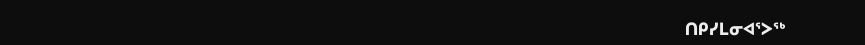ᑎᑭᓯᒪᓂᐊᕐᐳᖅ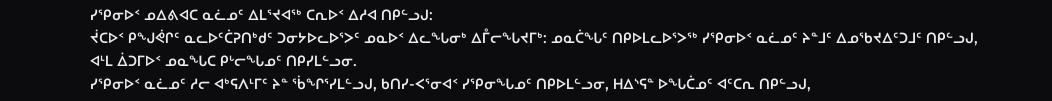ᓯᕿᓂᐅᑉ ᓄᐃᕕᐊᑕ ᓇᓛᓄᑦ ᐃᒪᕐᔪᐊᖅ ᑕᕆᐅᑉ ᐃᓱᐊ ᑎᑭᓪᓗᒍ:
ᔫᑕᐅᑉ ᑭᖑᕚᒋᑦ ᓇᓚᐅᑦᑖᕈᑎᒃᑯᑦ ᑐᓂᔭᐅᓚᐅᕐᐳᑦ ᓄᓇᐅᑉ ᐃᓚᖓᓂᒃ ᐃᒤᓕᖓᔪᒥᒃ: ᓄᓇᑖᖓᑦ ᑎᑭᐅᒪᓚᐅᕐᐳᖅ ᓯᕿᓂᐅᑉ ᓇᓛᓄᑦ ᔨᓐᒧᑦ ᐃᓄᖃᔪᐃᑦᑐᒧᑦ ᑎᑭᓪᓗᒍ, ᐊᒻᒪ ᐄᑐᒥᐅᑉ ᓄᓇᖓᑕ ᑭᒡᓕᖓᓄᑦ ᑎᑭᓯᒪᓪᓗᓂ.
ᓯᕿᓂᐅᑉ ᓇᓛᓄᑦ ᓱᓕ ᐊᒃᕋᐱᒻᒥᑦ ᔨᓐ ᖄᖏᕐᓯᒪᓪᓗᒍ, ᑲᑎᓯ-ᐸᕐᓂᐊᑉ ᓯᕿᓂᖓᓄᑦ ᑎᑭᐅᒪᓪᓗᓂ, ᕼᐃᔅᕋᓐ ᐅᖓᑖᓄᑦ ᐊᑦᑕᕆ ᑎᑭᓪᓗᒍ,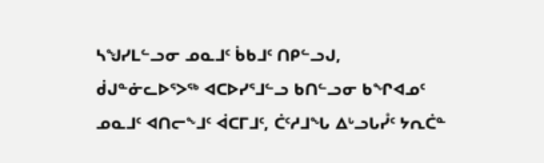ᓴᖑᓯᒪᓪᓗᓂ ᓄᓇᒧᑦ ᑳᑲᒧᑦ ᑎᑭᓪᓗᒍ,
ᑰᒍᓐᓃᓚᐅᕐᐳᖅ ᐊᑕᐅᓯᕐᒧᓪᓗ ᑲᑎᓪᓗᓂ ᑲᖏᐊᓄᑦ ᓄᓇᒧᑦ ᐊᑎᓕᖕᒧᑦ ᐋᑕᒥᒧᑦ, ᑖᑦᓱᒧᖓ ᐃᒡᓗᒐᓮᑦ ᔭᕆᑖᓐ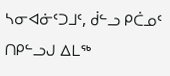ᓴᓂᐊᓃᑦᑐᒧᑦ, ᑰᓪᓗ ᑭᑖᓄᑦ ᑎᑭᓪᓗᒍ ᐃᒪᖅ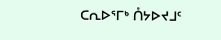ᑕᕆᐅᕐᒥᒃ ᑍᔭᐅᔪᒧᑦ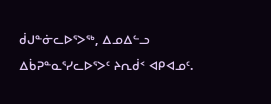ᑰᒍᓐᓃᓚᐅᕐᐳᖅ, ᐃᓄᐃᓪᓗ ᐃᑳᕈᓐᓇᕐᓯᓚᐅᕐᐳᑦ ᔨᕆᑰᑉ ᐊᑭᐊᓄᑦ.